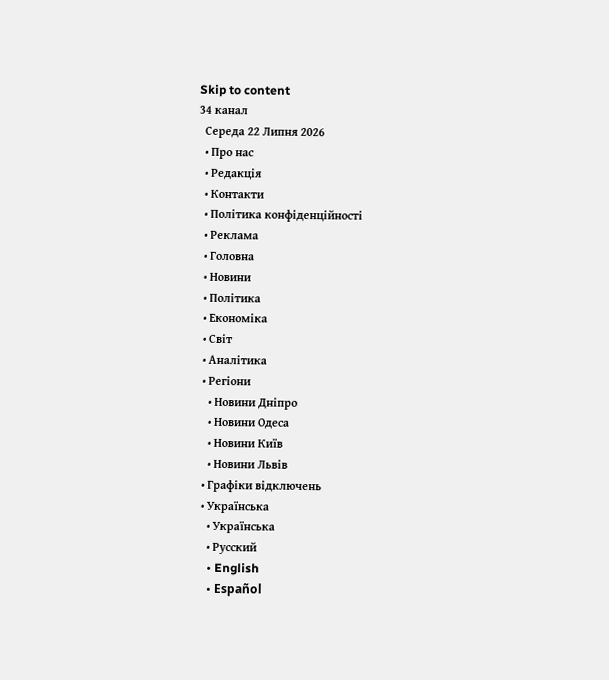Skip to content
34 канал
  Середа 22 Липня 2026
  • Про нас
  • Редакція
  • Контакти
  • Політика конфіденційності
  • Реклама
  • Головна
  • Новини
  • Політика
  • Економіка
  • Світ
  • Аналітика
  • Регіони
    • Новини Дніпро
    • Новини Одеса
    • Новини Київ
    • Новини Львів
  • Графіки відключень
  • Українська
    • Українська
    • Русский
    • English
    • Español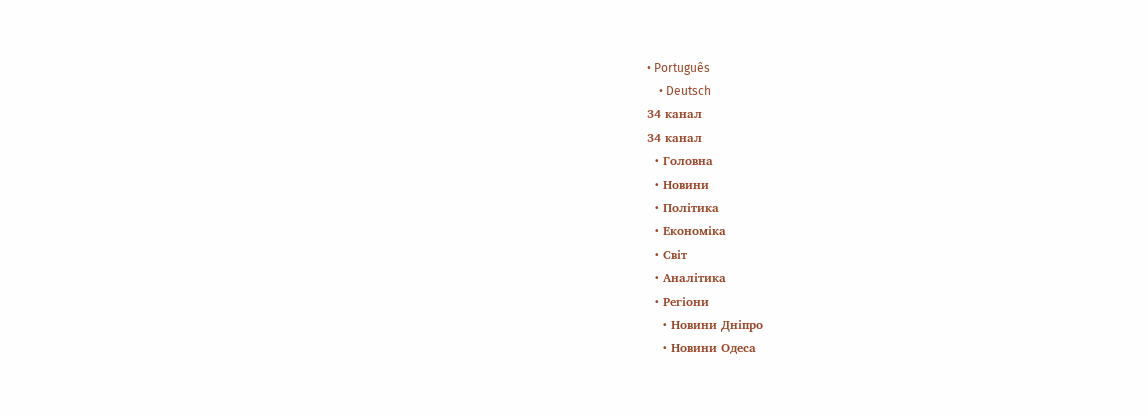• Português
    • Deutsch
34 канал
34 канал
  • Головна
  • Новини
  • Політика
  • Економіка
  • Світ
  • Аналітика
  • Регіони
    • Новини Дніпро
    • Новини Одеса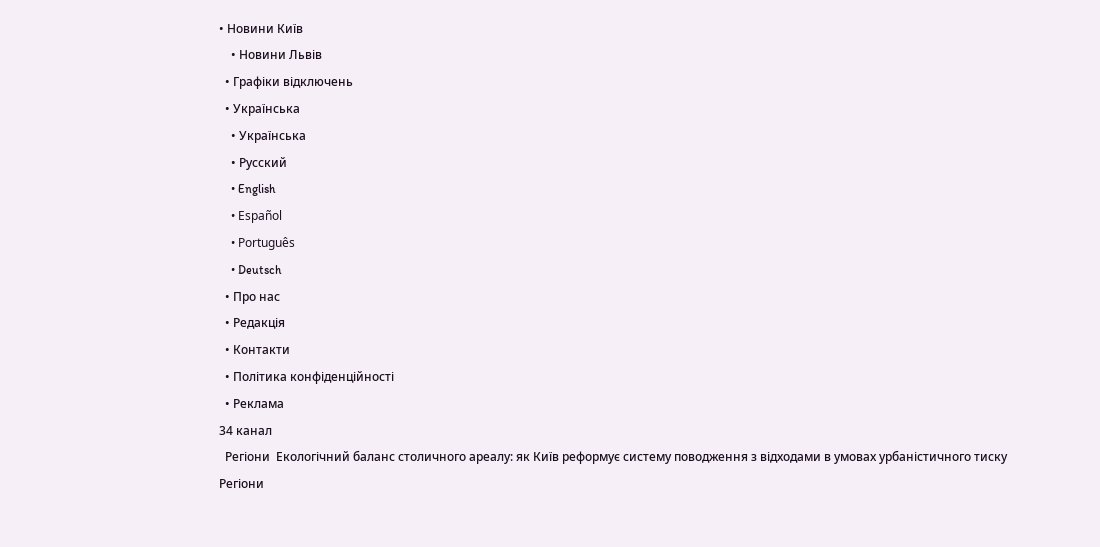• Новини Київ
    • Новини Львів
  • Графіки відключень
  • Українська
    • Українська
    • Русский
    • English
    • Español
    • Português
    • Deutsch
  • Про нас
  • Редакція
  • Контакти
  • Політика конфіденційності
  • Реклама
34 канал
  Регіони  Екологічний баланс столичного ареалу: як Київ реформує систему поводження з відходами в умовах урбаністичного тиску
Регіони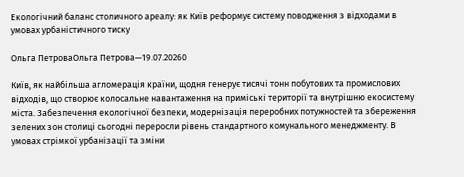Екологічний баланс столичного ареалу: як Київ реформує систему поводження з відходами в умовах урбаністичного тиску

Ольга ПетроваОльга Петрова—19.07.20260

Київ, як найбільша агломерація країни, щодня генерує тисячі тонн побутових та промислових відходів, що створює колосальне навантаження на приміські території та внутрішню екосистему міста. Забезпечення екологічної безпеки, модернізація переробних потужностей та збереження зелених зон столиці сьогодні переросли рівень стандартного комунального менеджменту. В умовах стрімкої урбанізації та зміни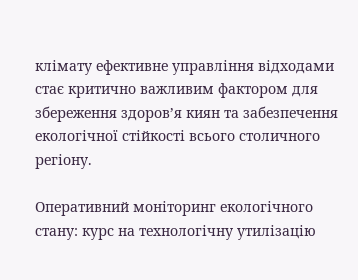клімату ефективне управління відходами стає критично важливим фактором для збереження здоров’я киян та забезпечення екологічної стійкості всього столичного регіону.

Оперативний моніторинг екологічного стану: курс на технологічну утилізацію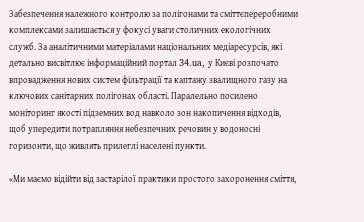Забезпечення належного контролю за полігонами та сміттєпереробними комплексами залишається у фокусі уваги столичних екологічних служб. За аналітичними матеріалами національних медіаресурсів, які детально висвітлює інформаційний портал 34.ua, у Києві розпочато впровадження нових систем фільтрації та каптажу звалищного газу на ключових санітарних полігонах області. Паралельно посилено моніторинг якості підземних вод навколо зон накопичення відходів, щоб упередити потрапляння небезпечних речовин у водоносні горизонти, що живлять прилеглі населені пункти.

«Ми маємо відійти від застарілої практики простого захоронення сміття,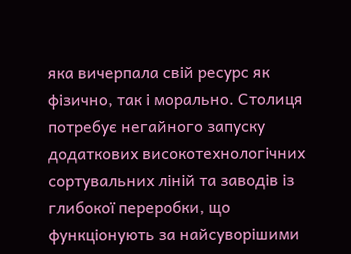яка вичерпала свій ресурс як фізично, так і морально. Столиця потребує негайного запуску додаткових високотехнологічних сортувальних ліній та заводів із глибокої переробки, що функціонують за найсуворішими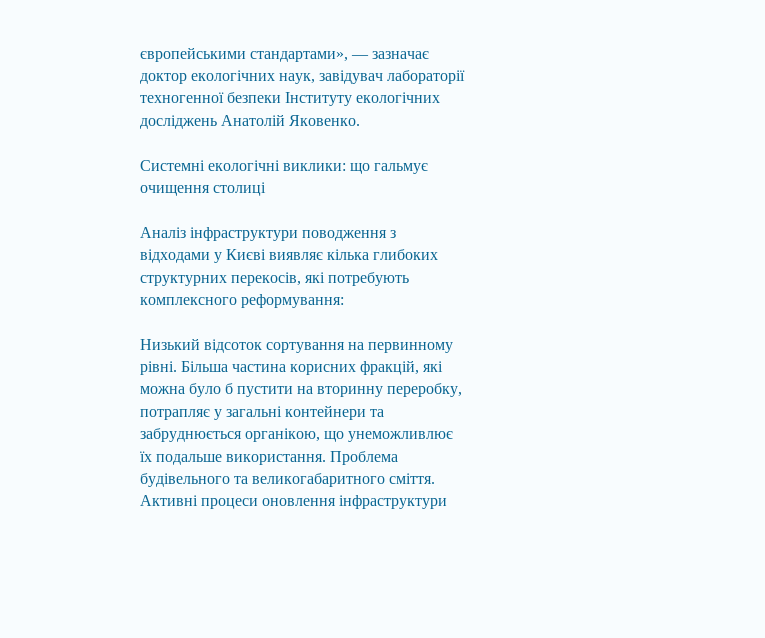європейськими стандартами», — зазначає доктор екологічних наук, завідувач лабораторії техногенної безпеки Інституту екологічних досліджень Анатолій Яковенко.

Системні екологічні виклики: що гальмує очищення столиці

Аналіз інфраструктури поводження з відходами у Києві виявляє кілька глибоких структурних перекосів, які потребують комплексного реформування:

Низький відсоток сортування на первинному рівні. Більша частина корисних фракцій, які можна було б пустити на вторинну переробку, потрапляє у загальні контейнери та забруднюється органікою, що унеможливлює їх подальше використання. Проблема будівельного та великогабаритного сміття. Активні процеси оновлення інфраструктури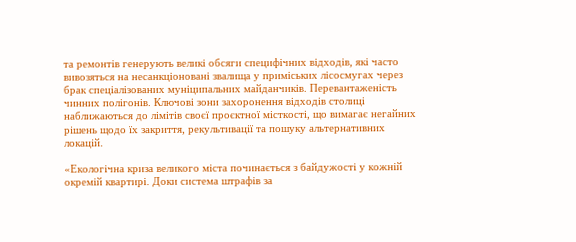та ремонтів генерують великі обсяги специфічних відходів, які часто вивозяться на несанкціоновані звалища у приміських лісосмугах через брак спеціалізованих муніципальних майданчиків. Перевантаженість чинних полігонів. Ключові зони захоронення відходів столиці наближаються до лімітів своєї проєктної місткості, що вимагає негайних рішень щодо їх закриття, рекультивації та пошуку альтернативних локацій.

«Екологічна криза великого міста починається з байдужості у кожній окремій квартирі. Доки система штрафів за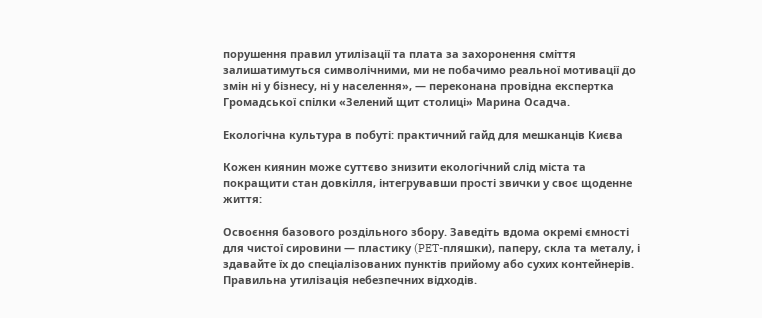порушення правил утилізації та плата за захоронення сміття залишатимуться символічними, ми не побачимо реальної мотивації до змін ні у бізнесу, ні у населення», — переконана провідна експертка Громадської спілки «Зелений щит столиці» Марина Осадча.

Екологічна культура в побуті: практичний гайд для мешканців Києва

Кожен киянин може суттєво знизити екологічний слід міста та покращити стан довкілля, інтегрувавши прості звички у своє щоденне життя:

Освоєння базового роздільного збору. Заведіть вдома окремі ємності для чистої сировини — пластику (PET-пляшки), паперу, скла та металу, і здавайте їх до спеціалізованих пунктів прийому або сухих контейнерів. Правильна утилізація небезпечних відходів.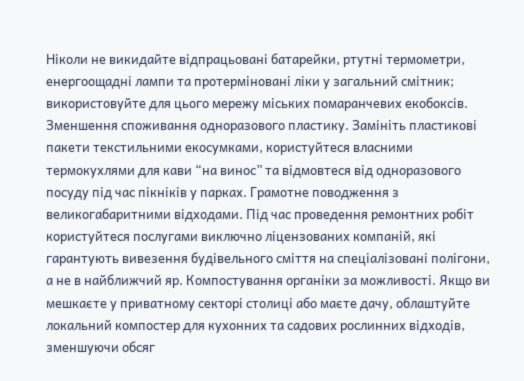Ніколи не викидайте відпрацьовані батарейки, ртутні термометри, енергоощадні лампи та протерміновані ліки у загальний смітник; використовуйте для цього мережу міських помаранчевих екобоксів. Зменшення споживання одноразового пластику. Замініть пластикові пакети текстильними екосумками, користуйтеся власними термокухлями для кави “на винос” та відмовтеся від одноразового посуду під час пікніків у парках. Грамотне поводження з великогабаритними відходами. Під час проведення ремонтних робіт користуйтеся послугами виключно ліцензованих компаній, які гарантують вивезення будівельного сміття на спеціалізовані полігони, а не в найближчий яр. Компостування органіки за можливості. Якщо ви мешкаєте у приватному секторі столиці або маєте дачу, облаштуйте локальний компостер для кухонних та садових рослинних відходів, зменшуючи обсяг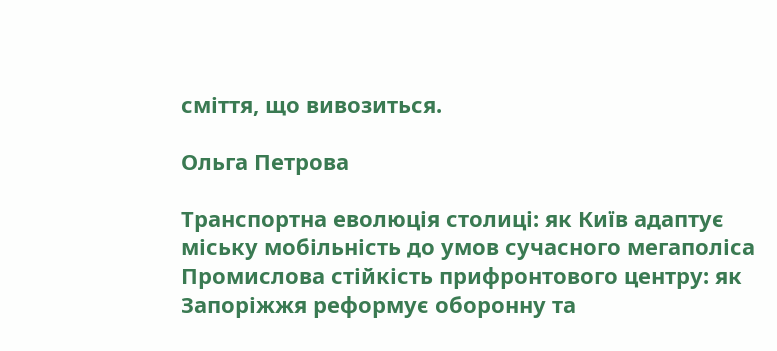сміття, що вивозиться.

Ольга Петрова

Транспортна еволюція столиці: як Київ адаптує міську мобільність до умов сучасного мегаполіса
Промислова стійкість прифронтового центру: як Запоріжжя реформує оборонну та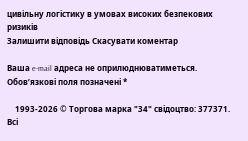цивільну логістику в умовах високих безпекових ризиків
Залишити відповідь Скасувати коментар

Ваша e-mail адреса не оприлюднюватиметься. Обов’язкові поля позначені *

    1993-2026 © Торгова марка "34" свідоцтво: 377371. Всі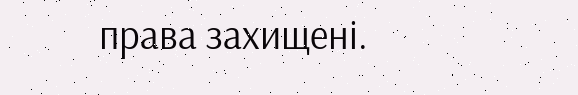права захищені.